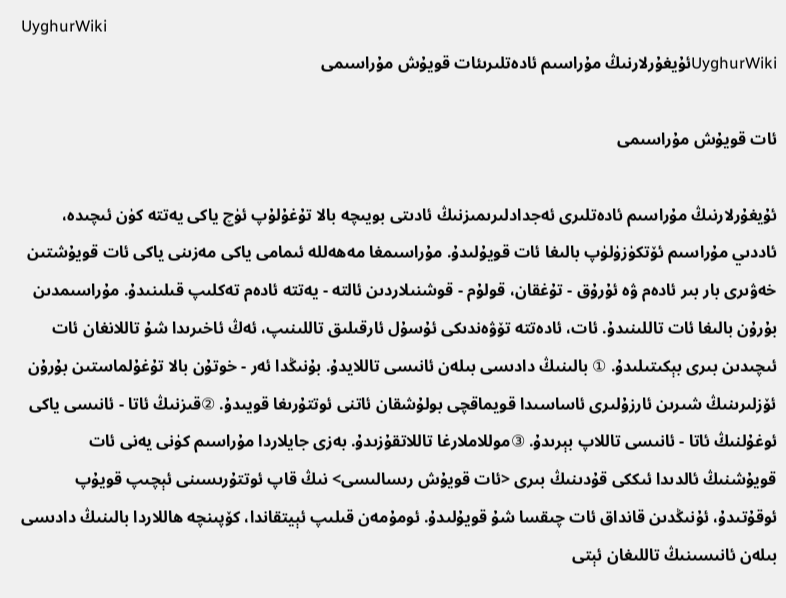UyghurWiki
UyghurWikiئۇيغۇرلارنىڭ مۇراسىم ئادەتلىرىئات قويۇش مۇراسىمى

ئات قويۇش مۇراسىمى

ئۇيغۇرلارنىڭ مۇراسىم ئادەتلىرى ئەجدادلىرىمىزنىڭ ئادىتى بويىچە بالا تۇغۇلۇپ ئۈچ ياكى يەتتە كۈن ئىچىدە، ئاددىي مۇراسىم ئۆتكۈزۈلۈپ بالىغا ئات قويۇلىدۇ. مۇراسىمغا مەھەللە ئىمامى ياكى مەزىنى ياكى ئات قويۇشتىن خەۋىرى بار بىر ئادەم ۋە ئۇرۇق - تۇغقان، قولۇم - قوشنىلاردىن ئالتە - يەتتە ئادەم تەكلىپ قىلىنىدۇ. مۇراسىمدىن بۇرۇن بالىغا ئات تاللىنىدۇ. ئات، ئادەتتە تۆۋەندىكى ئۇسۇل ئارقىلىق تاللىنىپ، ئەڭ ئاخىرىدا شۇ تاللانغان ئات ئىچىدىن بىرى بېكىتىلىدۇ. ① بالىنىڭ دادىسى بىلەن ئانىسى تاللايدۇ. بۇنىڭدا ئەر - خوتۇن بالا تۇغۇلماستىن بۇرۇن ئۆزلىرىنىڭ شىرىن ئارزۇلىرى ئاساسىدا قويماقچى بولۇشقان ئاتنى ئوتتۇرىغا قويىدۇ. ②قىزنىڭ ئاتا - ئانىسى ياكى ئوغۇلنىڭ ئاتا - ئانىسى تاللاپ بېرىدۇ. ③موللاملارغا تاللاتقۇزىدۇ. بەزى جايلاردا مۇراسىم كۈنى يەنى ئات قويۇشنىڭ ئالدىدا ئىككى قۇدىنىڭ بىرى <ئات قويۇش رىسالىسى> نىڭ قاپ ئوتتۇرىسىنى ئېچىپ قويۇپ ئوقۇتىدۇ، ئۇنىڭدىن قانداق ئات چىقسا شۇ قويۇلىدۇ. ئومۇمەن قىلىپ ئېيتقاندا، كۆپىنچە ھاللاردا بالىنىڭ دادىسى بىلەن ئانىسىنىڭ تاللىغان ئېتى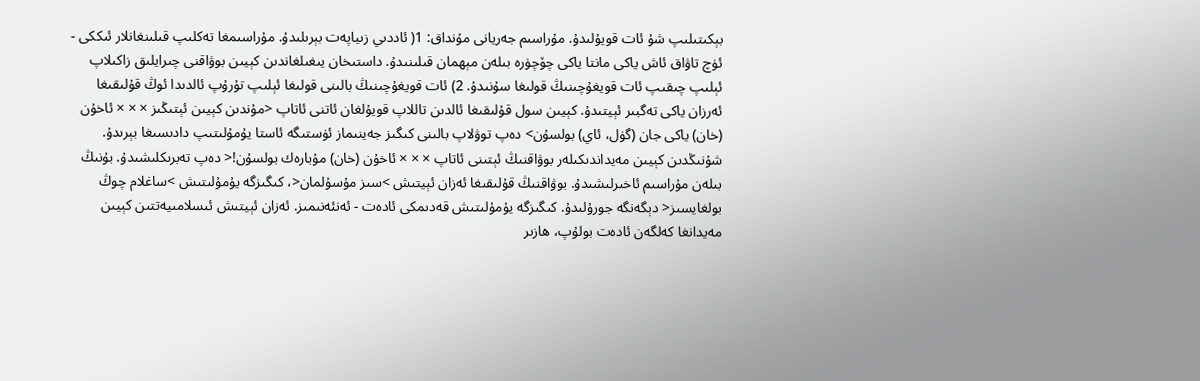بېكىتىلىپ شۇ ئات قويۇلىدۇ. مۇراسىم جەريانى مۇنداق: 1( ئاددىي زىياپەت بېرىلىدۇ. مۇراسىمغا تەكلىپ قىلىنغانلار ئىككى - ئۈچ تاۋاق ئاش ياكى مانتا ياكى چۆچۈرە بىلەن مېھمان قىلىنىدۇ. داستىخان يىغىلغاندىن كېيىن بوۋاقنى چىرايلىق زاكىلاپ ئېلىپ چىقىپ ئات قويغۇچىنىڭ قولىغا سۇنىدۇ. 2) ئات قويغۇچىنىڭ بالىنى قولىغا ئېلىپ تۇرۇپ ئالدىدا ئوڭ قۇلىقىغا ئەرزان ياكى تەگبىر ئېيتىدۇ. كېيىن سول قۇلىقىغا ئالدىن تاللاپ قويۇلغان ئاتنى ئاتاپ <مۇندىن كېيىن ئېتىڭىز × × × ئاخۇن (خان) ياكى جان (گۈل، ئاي) بولسۇن> دەپ توۋلاپ بالىنى كىگىز جەينىماز ئۈستىگە ئاستا يۇمۇلىتىپ دادىسىغا بېرىدۇ. شۇنىڭدىن كېيىن مەيداندىكىلەر بوۋاقنىڭ ئېتىنى ئاتاپ × × × ئاخۇن (خان) مۇبارەك بولسۇن!< دەپ تەبرىكلىشىدۇ. بۇنىڭ بىلەن مۇراسىم ئاخىرلىشىدۇ. بوۋاقنىڭ قۇلىقىغا ئەزان ئېيتىش >سىز مۇسۇلمان<، كىگىزگە يۇمۇلىتىش >ساغلام چوڭ بولغايسىز< دېگەنگە جورۇلىدۇ. كىگىزگە يۇمۇلىتىش قەدىمكى ئادەت - ئەنئەنىمىز. ئەزان ئېيتىش ئىسلامىيەتتىن كېيىن مەيدانغا كەلگەن ئادەت بولۇپ، ھازىر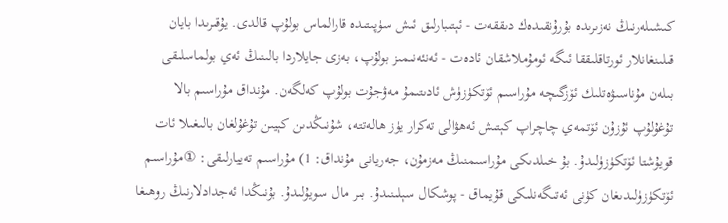كىشىلەرنىڭ نەزىرىدە بۇرۇنقىدەك دىققەت - ئېتىبارلىق ئىش سۈپىتىدە قارالماس بولۇپ قالدى. يۇقىرىدا بايان قىلىنغانلار ئورتاقلىققا ئىگە ئومۇملاشقان ئادەت - ئەنئەنىمىز بولۇپ، بەزى جايلاردا بالىنىڭ ئەي بولماسلىقى بىلەن مۇناسىۋەتلىك ئۆزگىچە مۇراسىم ئۆتكۈزۈش ئادىتىمۇ مەۋجۇت بولۇپ كەلگەن. مۇنداق مۇراسىم بالا تۇغۇلۇپ ئۇزۇن ئۆتمەي چاچراپ كېتىش ئەھۋالى تەكرار يۈز ھالەتتە، شۇنىڭدىن كېيىن تۇغۇلغان بالىغىلا ئات قويۇشتا ئۆتكۈزۈلىدۇ. بۇ خىلدىكى مۇراسىمنىڭ مەزمۇن، جەريانى مۇنداق: 1) مۇراسىم تەييارلىقى: ①مۇراسىم ئۆتكۈزۈلىدىغان كۈنى ئەتىگەنلىكى قۇيماق - پوشكال سېلىنىدۇ. بىر مال سويۇلىدۇ. بۇنىڭدا ئەجدادلارنىڭ روھىغا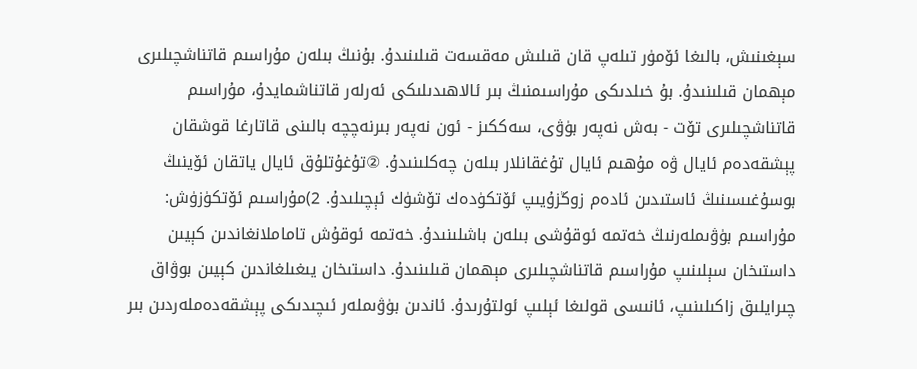سېغىنىش، بالىغا ئۆمۈر تىلەپ قان قىلىش مەقسەت قىلىنىدۇ. بۇنىڭ بىلەن مۇراسىم قاتناشچىلىرى مېھمان قىلىنىدۇ. بۇ خىلدىكى مۇراسىمنىڭ بىر ئالاھىدىلىكى ئەرلەر قاتناشمايدۇ، مۇراسىم قاتناشچىلىرى تۆت - بەش نەپەر بۈۋى، سەككىز - ئون نەپەر بىرنەچچە بالىنى قاتارغا قوشقان پېشقەدەم ئايال ۋە مۇھىم ئايال تۇغقانلار بىلەن چەكلىنىدۇ. ②تۇغۇتلۇق ئايال ياتقان ئۆينىڭ بوسۇغىسىنىڭ ئاستىدىن ئادەم زوڭزۇيىپ ئۆتكۈدەك تۆشۈك ئېچىلىدۇ. 2)مۇراسىم ئۆتكۈزۈش: مۇراسىم بۈۋىملەرنىڭ خەتمە ئوقۇشى بىلەن باشلىنىدۇ. خەتمە ئوقۇش تاماملانغاندىن كېيىن داستىخان سېلىنىپ مۇراسىم قاتناشچىلىرى مېھمان قىلىنىدۇ. داستىخان يىغىلغاندىن كېيىن بوۋاق چىرايلىق زاكىلىنىپ، ئانىسى قولىغا ئېلىپ ئولتۇرىدۇ. ئاندىن بۈۋىملەر ئىچىدىكى پېشقەدەملەردىن بىر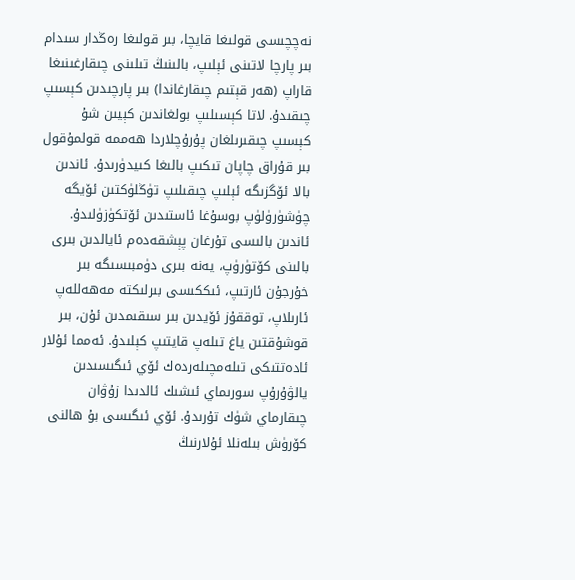نەچچىسى قولىغا قايچا، بىر قولىغا رەڭدار سىدام بىر پارچا لاتىنى ئېلىپ، بالىنىڭ تىلىنى چىقارغىنىغا قاراپ (ھەر قېتىم چىقارغاندا) بىر پارچىدىن كېسىپ چىقىدۇ. لاتا كېسىلىپ بولغاندىن كېيىن شۇ كېسىپ چىقىرىلغان پۇرۇچلاردا ھەممە قولمۇقول بىر قۇراق چاپان تىكىپ بالىغا كىيدۈرىدۇ. ئاندىن بالا ئۆگزىگە ئېلىپ چىقىلىپ تۈڭلۈكتىن ئۆيگە چۈشۈرۈلۈپ بوسۇغا ئاستىدىن ئۆتكۈزۈلىدۇ. ئاندىن بالىسى تۇرغان پېشقەدەم ئايالدىن بىرى بالىنى كۆتۈرۈپ، يەنە بىرى دۈمبىسىگە بىر خۇرجۇن ئارتىپ، ئىككىسى بىرلىكتە مەھەللەپ ئارىلاپ، توققۇز ئۆيدىن بىر سىقىمدىن ئۇن، بىر قوشۇقتىن ياغ تىلەپ قايتىپ كېلىدۇ. ئەمما ئۇلار ئادەتتىكى تىلەمچىلەردەك ئۆي ئىگىسىدىن يالۋۇرۇپ سورىماي ئىشىك ئالدىدا زۇۋان چىقارماي شۈك تۇرىدۇ. ئۆي ئىگىسى بۇ ھالنى كۆرۈش بىلەنلا ئۇلارنىڭ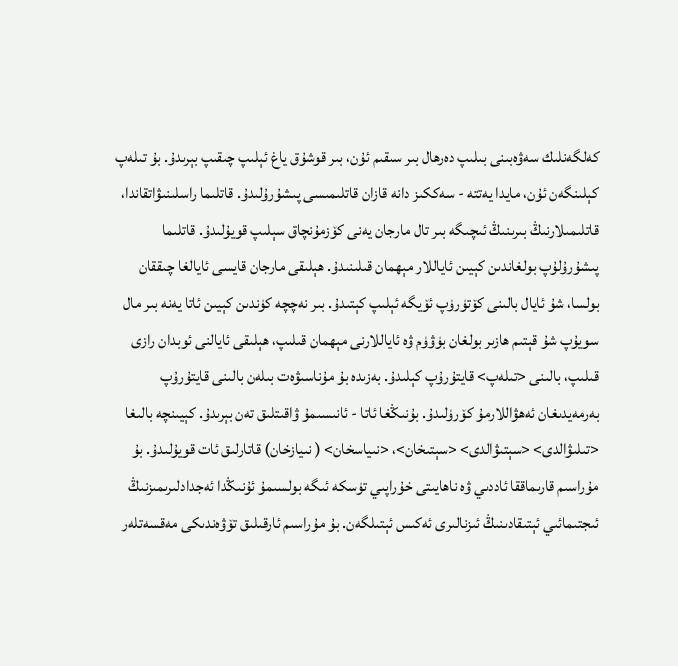كەلگەنلىك سەۋەبىنى بىلىپ دەرھال بىر سىقىم ئۇن، بىر قوشۇق ياغ ئېلىپ چىقىپ بېرىدۇ. بۇ تىلەپ كېلىنگەن ئۇن، مايدا يەتتە - سەككىز دانە قازان قاتلىمىسى پىشۇرۇلىدۇ. قاتلىما راسلىنىۋاتقاندا، قاتلىمىلارنىڭ بىرىنىڭ ئىچىگە بىر تال مارجان يەنى كۆزمۇنچاق سېلىپ قويۇلىدۇ. قاتلىما پىشۇرۇلۇپ بولغاندىن كېيىن ئاياللار مېھمان قىلىنىدۇ. ھېلىقى مارجان قايسى ئايالغا چىققان بولسا، شۇ ئايال بالىنى كۆتۈرۈپ ئۆيگە ئېلىپ كېتىدۇ. بىر نەچچە كۈندىن كېيىن ئاتا يەنە بىر مال سويۇپ شۇ قېتىم ھازىر بولغان بۈۋۈم ۋە ئاياللارنى مېھمان قىلىپ، ھېلىقى ئايالنى ئوبدان رازى قىلىپ، بالىنى <تىلەپ> قايتۇرۇپ كېلىدۇ. بەزىدە بۇ مۇناسىۋەت بىلەن بالىنى قايتۇرۇپ بەرمەيدىغان ئەھۋاللارمۇ كۆرۈلىدۇ. بۇنىڭغا ئاتا - ئانىسىمۇ ۋاقىتلىق تەن بېرىدۇ. كېيىنچە بالىغا <تىلىۋالدى> <سېتىۋالدى> <سېتىخان>، <نىياسخان> ( نىيازخان) قاتارلىق ئات قويۇلىدۇ. بۇ مۇراسىم قارىماققا ئاددىي ۋە ناھايىتى خۇراپىي تۈسكە ئىگە بولسىمۇ ئۇنىڭدا ئەجدادلىرىمىزنىڭ ئىجتىمائىي ئېتىقادىنىڭ ئىزنالىرى ئەكىس ئېتىلگەن. بۇ مۇراسىم ئارقىلىق تۆۋەندىكى مەقسەتلەر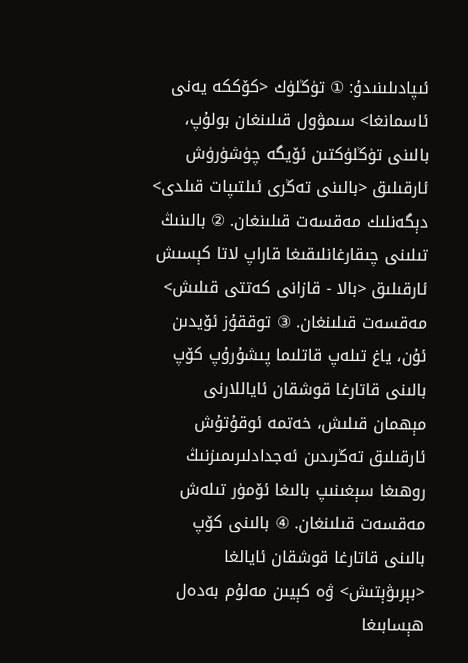ئىپادىلىنىدۇ: ① تۈڭلۈك <كۆككە يەنى ئاسمانغا> سىمۋول قىلىنغان بولۇپ، بالىنى تۈڭلۈكتىن ئۆيگە چۈشۈرۈش ئارقىلىق <بالىنى تەڭرى ئىلتىپات قىلدى> دېگەنلىك مەقسەت قىلىنغان. ② بالىنىڭ تىلىنى چىقارغانلىقىغا قاراپ لاتا كېسىش ئارقىلىق <بالا - قازانى كەتتى قىلىش> مەقسەت قىلىنغان. ③ توققۇز ئۆيدىن ئۇن، ياغ تىلەپ قاتلىما پىشۇرۇپ كۆپ بالىنى قاتارغا قوشقان ئاياللارنى مېھمان قىلىش، خەتمە ئوقۇتۇش ئارقىلىق تەڭرىدىن ئەجدادلىرىمىزنىڭ روھىغا سېغىنىپ بالىغا ئۆمۈر تىلەش مەقسەت قىلىنغان. ④ بالىنى كۆپ بالىنى قاتارغا قوشقان ئايالغا <بېرىۋېتىش> ۋە كېيىن مەلۇم بەدەل ھېسابىغا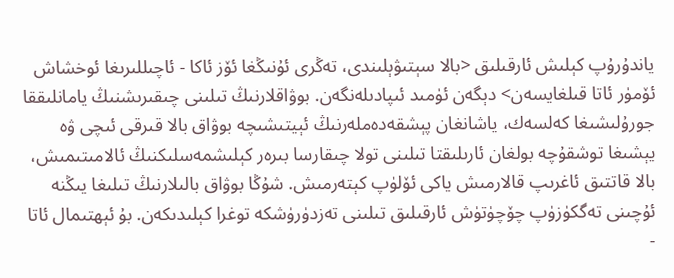ياندۇرۇپ كېلىش ئارقىلىق <بالا سېتىۋېلىندى، تەڭرى ئۇنىڭغا ئۆز ئاكا - ئاچىللىرىغا ئوخشاش ئۆمۈر ئاتا قىلغايسەن> دېگەن ئۈمىد ئىپادىلەنگەن. بوۋاقلارنىڭ تىلىنى چىقىرىشنىڭ يامانلىققا جورۇلىشىغا كەلسەك، ياشانغان پېشقەدەملەرنىڭ ئېيتىشىچە بوۋاق بالا قىرقى ئىچى ۋە يېشىغا توشقۇچە بولغان ئارىلىقتا تىلىنى تولا چىقارسا بىرەر كېلىشمەسلىكنىڭ ئالامىتىمىش، بالا قاتتىق ئاغرىپ قالارمىش ياكى ئۆلۈپ كېتەرمىش. شۇڭا بوۋاق بالىلارنىڭ تىلىغا يىڭنە ئۇچىنى تەگكۈزۈپ چۆچۈتۈش ئارقىلىق تىلىنى تەزدۈرۈشكە توغرا كېلىدىكەن. بۇ ئېھتىمال ئاتا -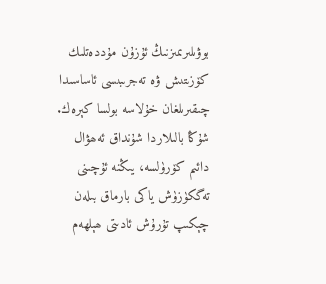بوۋىلىرىمىزنىڭ ئۇزۇن مۇددەتلىك كۆزىتىش ۋە تەجرىبىسى ئاساسىدا چىقىرىلغان خۇلاسە بولسا كېرەك. شۇڭا بالىلاردا شۇنداق ئەھۋال دائىم كۆرۈلسە، يىڭنە ئۇچىنى تەگكۈزۈش ياكى بارماق بىلەن چېكىپ تۇرۇش ئادىتى ھېلھەم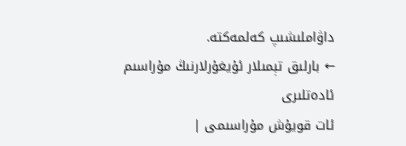داۋاملىشىپ كەلمەكتە.
← بارلىق تېمىلار ئۇيغۇرلارنىڭ مۇراسىم ئادەتلىرى
ئات قويۇش مۇراسىمى |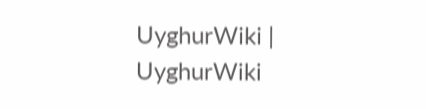UyghurWiki | UyghurWiki